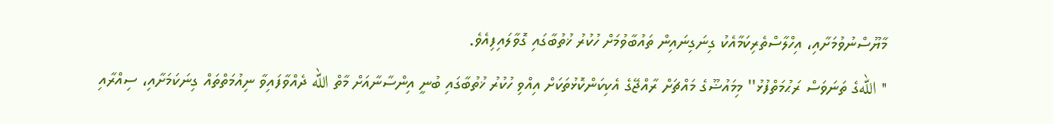މާޔޫސްނުވުމަށާއި، އިހްލާސްތެރިކަމާއެކު ގިނަގިނައިން ތައުބާވުމަށް ހުކުރު ޚުތުބާގައި ގޮވާލައިފިއެވެ.
''اللهގެ ތަނަވަސް ރަޙުމަތްފުޅު'' މިމައުޟޫގެ މައްޗަށް ރާއްޖޭގެ އެކިކަންކޮޅުތަކަށް އިއްވި ހުކުރު ޚުތުބާގައި ބުނީ އިންސާނާއަށް މާތް الله ދެއްވާފައިވާ ނިއުމަތްތައް ގިނަކަމަށާއި، ސިއްރާއި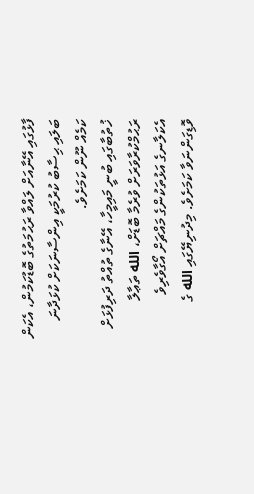ފާޅުގައި އޭނާއަށް ލައްވާ ރަޙުމަތުގެ ބޮޑުކަމުން، އެކަން ބަލައި ޙިސާބު ކުރުމަކީ އިންސާނަކަށް ކުޅަދާނަ ކަމެއް ނޫން ކަމަށެވެ.
ޚުތުބާގައި ބުނީ މައިމީހާ، އޭނާގެ ތުއްތު ދަރިފުޅަށް ރަޙުމްކުރާވަރަށް ވުރެމާ ބޮޑަށް، الله ތަޢާލާ އެކަލާނގެ އަޅުތަކުންގެ މައްޗަށް އޯގާވެރިވެ ވޮޑިގަންނަވާ ކަމަށެވެ. މިދުނިޔޭގައި الله ގެ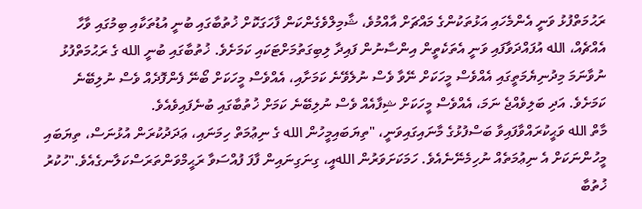ރަޙުމަތްފުޅު ވަނީ އެންމެހައި އަޅުތަކުންގެ މައްޗަށް އާއްމުވެ، ޝާމިލްވެގެންކަން ފާހަގަކޮށް ޚުތުބާގައި ބުނީ އުޑުތަކާއި ބިމުގައި ވާހާ އެއްޗެއް، الله އުފައްދަވާފައި ވަނީ އެތަކެތީން އިންސާނުން ފައިދާ ލިބިގަތުމަށްޓަކައި ކަމަށެވެ. ޚުތުބާގައި ބުނީ الله ގެ ރަޙުމަތްފުޅު ނުވާނަމަ މިދުނިޔެމަތީގައި އެއްވެސް މީހަކަށް ނޭވާ ވެސް ނުލެވޭނެ ކަމަށާއި، އެއްވެސް މީހަކަށް ބޯނޭ ފެންފޮދެއް ވެސް ނުލިބޭނެ ކަމަށެވެ. އަދި ބަލިވެއްޖެ ނަމަ، އެއްވެސް މީހަކަށް ޝިފާއެއް ވެސް ނުލިބޭނެ ކަމަށް ޚުތުބާގައި ބުނެފައިވެއެވެ.
މާތް الله ވަޙީކުރައްވާފައިވާ ބަސްފުޅުގެ މާނައިގައިވަނީ، "ތިޔަބައިމީހުން الله ގެ ނިޢުމަތް ހިމަނައި، ޢަދަދުކުރަން އުޅުނަސް، ތިޔަބައި މީހުންނަކަށް އެ ނިޢުމަތެއް ނުހިމެނޭނެއެވެ. ހަމަކަށަވަރުން اللهއީ، ގިނަގިނައިން ފާފަ ފުއްސަވާ ރަޙީމްވަންތަރަސްކަލާނގެއެވެ."ހުކުރު ޚުތުބާ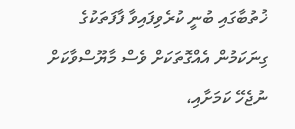ޚުތުބާގައި ބުނީ ކުރެވިފައިވާ ފާފަތަކުގެ ގިނަކަމުން އެއްގޮތަކަށް ވެސް މާޔޫސްވާކަށް ނުޖެހޭ ކަމަށާއި،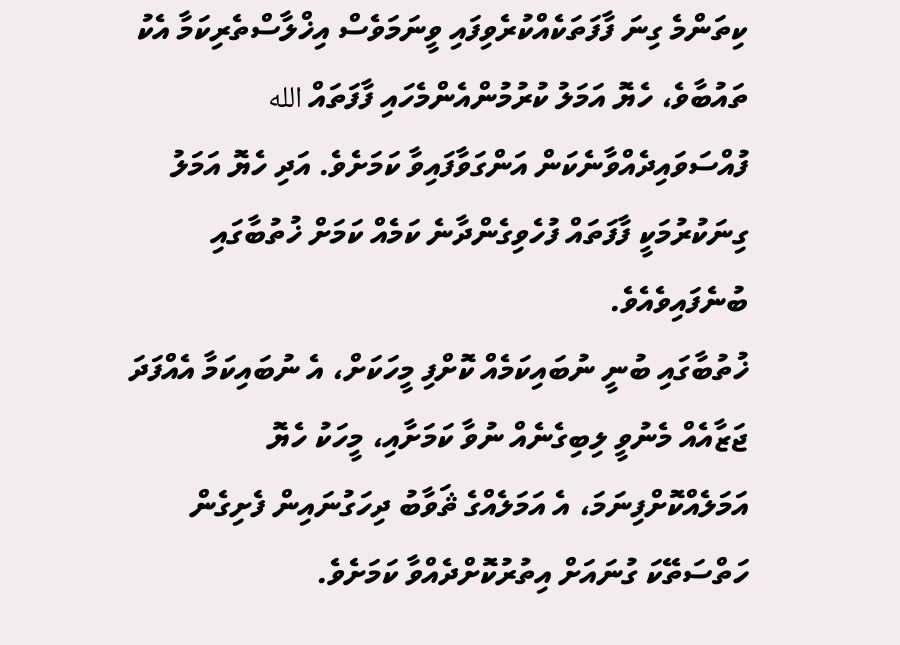ކިތަންމެ ގިނަ ފާފަތަކެއްކުރެވިފައި ވީނަމަވެސް އިޚްލާސްތެރިކަމާ އެކު ތައުބާވެ، ހެޔޮ އަމަލު ކުރުމުންއެންމެހައި ފާފަތައް الله ފުއްސަވައިދެއްވާނެކަން އަންގަވާފައިވާ ކަމަށެވެ. އަދި ހެޔޮ އަމަލު ގިނަކުރުމަކީ ފާފަތައް ފުހެވިގެންދާނެ ކަމެއް ކަމަށް ޚުތުބާގައި ބުނެފައިވެއެވެ.
ޚުތުބާގައި ބުނީ ނުބައިކަމެއް ކޮށްފި މީހަކަށް، އެ ނުބައިކަމާ އެއްފަދަ ޖަޒާއެއް މެނުވީ ލިބިގެނެއް ނުވާ ކަމަށާއި، މީހަކު ހެޔޮ އަމަލެއްކޮށްފިނަމަ، އެ އަމަލެއްގެ ޘަވާބު ދިހަގުނައިން ފެށިގެން ހަތްސަތޭކަ ގުނައަށް އިތުރުކޮށްދެއްވާ ކަމަށެވެ.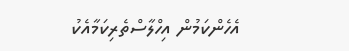އެހެންކަމުން އިހްލާސްތެރިކަމާއެކު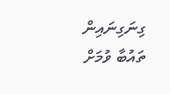ގިނަގިނައިން ތައުބާ ވުމަށް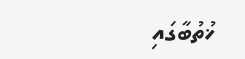ޚުތުބާގައި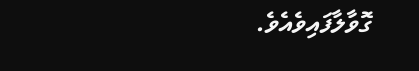ގޮވާލާފައިވެއެވެ.